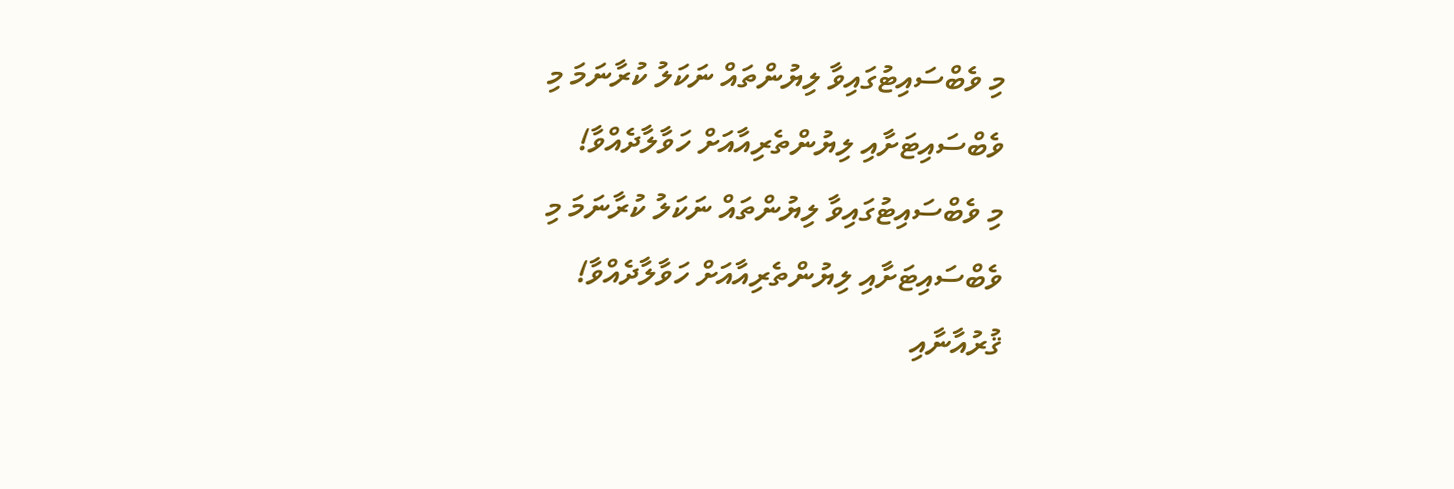މި ވެބްސައިޓުގައިވާ ލިޔުންތައް ނަކަލު ކުރާނަމަ މި ވެބްސައިޓަށާއި ލިޔުންތެރިއާއަށް ހަވާލާދެއްވާ!
މި ވެބްސައިޓުގައިވާ ލިޔުންތައް ނަކަލު ކުރާނަމަ މި ވެބްސައިޓަށާއި ލިޔުންތެރިއާއަށް ހަވާލާދެއްވާ!
ޤުރުއާނާއި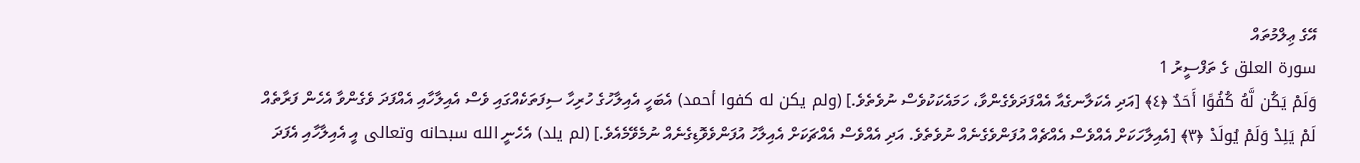އޭގެ ޢިލްމުތައް
سورة العلق ގެ ތަފްސީރު 1
وَلَمْ يَكُن لَّهُ كُفُوًا أَحَدٌ ﴿٤﴾ [އަދި އެކަލާނގެއާ އެއްފަދަވެގެންވާ، ހަމައެކަކުވެސް ނުވެތެވެ.] (ولم يكن له كفوا أحمد) އެބަހީ އެއިލާހުގެ ހުރިހާ ސިފަތަކެއްގައި ވެސް އެއިލާހާއި އެއްފަދަ ވެގެންވާ އެހެން ފަރާތެއް
لَمْ يَلِدْ وَلَمْ يُولَدْ ﴿٣﴾ [އެއިލާހަކަށް އެއްވެސް އެއްޗެއް އުފަންވެގެނެއް ނުވެތެވެ. އަދި އެއްވެސް އެއްޗަކަށް އެއިލާހު އުފަންވެވޮޑިގެނެއް ނުމެވޭމެއެވެ.] (لم يلد) އެހެނީ الله سبحانه وتعالى އީ އެއިލާހާއި އެފަދަ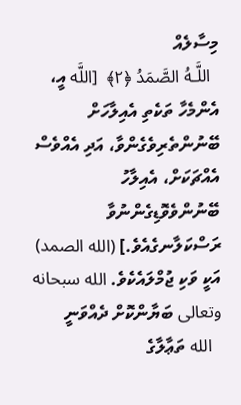މިސާލެއް
  اللَّـهُ الصَّمَدُ ﴿٢﴾  [اللَّه އީ، އެންމެހާ ތަކެތި އެއިލާހަށް ބޭނުންތެރިވެގެންވާ، އަދި އެއްވެސް އެއްޗަކަށް، އެއިލާހު ބޭނުންވެވޮޑިގެންނުވާ ރަސްކަލާނގެއެވެ.] (الله الصمد) އަކީ ވަކި ޖުމްލައެކެވެ. الله سبحانه وتعالى ބަޔާންކޮށް ދެއްވަނީ
  الله ތަޢާލާގެ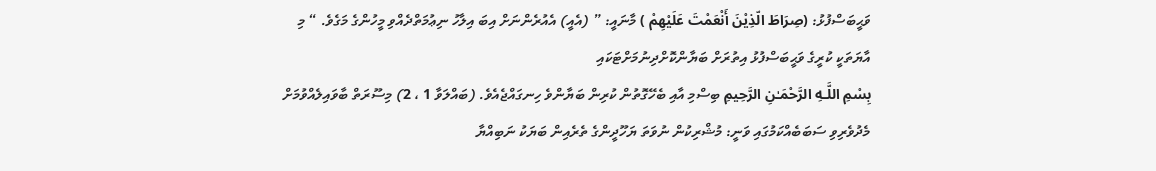ވަޙީބަސްފުޅު: (صِرَاطَ الّذِيْنَ أَنْعَمْتَ عَلَيْهِمْ ) މާނައީ: ” (އެއީ) އެއުރެންނަށް އިބަ އިލާހު ނިޢުމަތްދެއްވި މީހުންގެ މަގެވެ. “ މި އާޔަތަކީ ކުރީގެ ވަޙީބަސްފުޅު އިތުރަށް ބަޔާންކޮށްދިނުމަށްޓަކައި
بِسْمِ اللَّـهِ الرَّحْمَـٰنِ الرَّحِيمِ ބިސްމި އާއި ބެހޭގޮތުން ކުރިން ބަޔާންވެ ހިނގައްޖެއެވެ. (ބައްލަވާ 1 ، 2) މިސޫރަތް ބާވައިލެއްވުމަށް މެދުވެރިވި ސަބަބެއްކަމުގައި ވަނީ: މުޝްރިކުން ނުވަތަ ޔަހޫދީންގެ ތެރެއިން ބަޔަކު ނަބިއްޔާ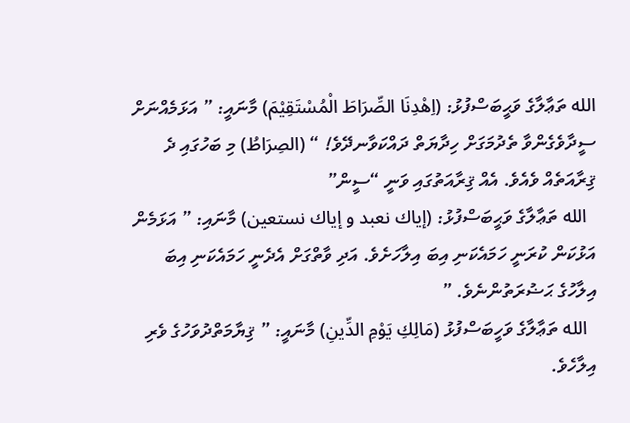الله ތަޢާލާގެ ވަޙީބަސްފުޅު: (اِهْدِنَا الصِّرَاطَ الْمُسْتَقِيْمَ) މާނައީ: ” އަޅަމެއްނަށް ސީދާވެގެންވާ ތެދުމަގަށް ހިދާޔަތް ދައްކަވާނދޭވެ! “ (الصِرَاطُ) މި ބަހުގައި ދެ ޤިރާއަތެއް ވެއެވެ. އެއް ޤިރާއަތުގައި ވަނީ “ސީން”
  الله ތަޢާލާގެ ވަޙީބަސްފުޅު: (إياك نعبد و إياك نستعين) މާނައި: ” އަޅަމެން އަޅުކަން ކުރަނީ ހަމައެކަނި އިބަ އިލާހަށެވެ. އަދި ވާތްގަށް އެދެނީ ހަމައެކަނި އިބަ އިލާހުގެ ޙަޟުރަތުންނެވެ. ”
  الله ތަޢާލާގެ ވަހީބަސްފުޅު (مَالِكِ يَوْمِ الدِّينِ) މާނައީ: ” ޤިޔާމަތްދުވަހުގެ ވެރި އިލާހެވެ.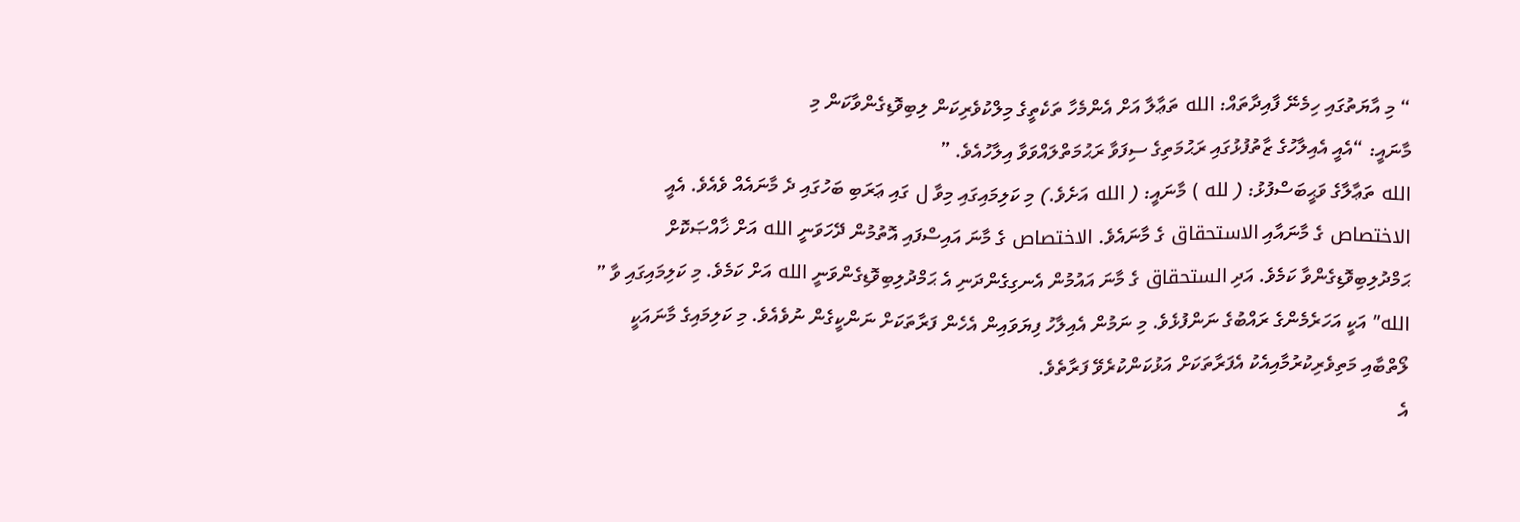“ މި އާޔަތުގައި ހިމެނޭ ފާއިދާތައް: الله ތަޢާލާ އަށް އެންމެހާ ތަކެތީގެ މިލްކުވެރިކަން ލިބިވޮޑިގެންވާކަން މި
މާނައީ: “އެއީ އެއިލާހުގެ ޒާތުފުޅުގައި ރަޙުމަތިގެ ސިފަވާ ރަޙުމަތްލައްވަވާ އިލާހުއެވެ. ”
الله ތަޢާލާގެ ވަޙީބަސްފުޅު: ( لله ) މާނައީ: ( الله އަށެވެ.) މި ކަލިމައިގައި މިވާ ل ގައި ޢަރަބި ބަހުގައި ދެ މާނައެއް ވެއެވެ. އެއީ الاختصاص ގެ މާނައާއި الاستحقاق ގެ މާނައެވެ. الاختصاص ގެ މާނަ އައިސްފައި އޮތުމުން ދޭހަވަނީ الله އަށް ޚާއްޞަކޮށް ޙަމްދުލިބިވޮޑިގެންވާ ކަމެވެ. އަދި الستحقاق ގެ މާނަ އައުމުން އެނގިގެންދަނި އެ ޙަމްދުލިބިވޮޑިގެންވަނީ الله އަށް ކަމެވެ. މި ކަލިމައިގައި ވާ ” الله” އަކީ އަހަރެމެންގެ ރައްބުގެ ނަންފުޅެވެ. މި ނަމުން އެއިލާހު ފިޔަވައިން އެހެން ފަރާތަކަށް ނަންކީގެން ނުވެއެވެ. މި ކަލިމައިގެ މާނައަކީ ލޯތްބާއި މަތިވެރިކުރުމާއިއެކު އެފަރާތަކަށް އަޅުކަންކުރެވޭ ފަރާތެވެ.
އެ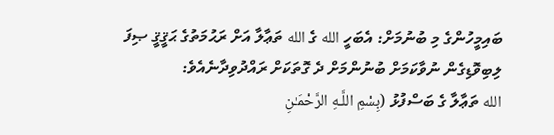ބައިމީހުންގެ މި ބުނުމަށް: އެބަހީ الله ގެ الله ތަޢާލާ އަށް ރަޙުމަތުގެ ޙަޤީޤީ ޞިފަ ލިބިވޮޑިގެން ނުވާކަމަށް ބުނުންމަށް ދެ ގޮތަކަށް ރައްދުވިދާނެއެވެ:
الله ތަޢާލާ ގެ ބަސްފުޅު (بِسْمِ اللَّـهِ الرَّحْمَـٰنِ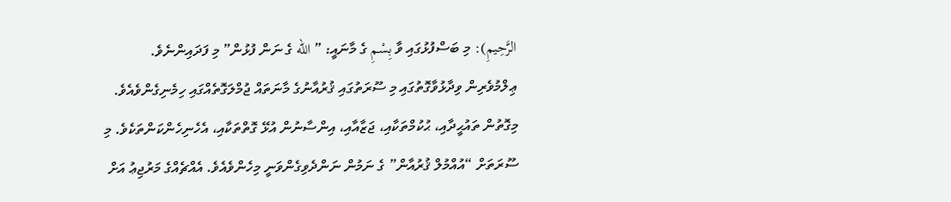الرَّحِيمِ): މި ބަސްފުޅުގައި ވާ بِسْمِ ގެ މާނައީ: ” الله ގެ ނަން ފުޅުން” މި ފަދައިންނެވެ.
ޢިލްމުވެރިން ވިދާޅުވާގޮތުގައި މި ސޫރަތުގައި ޤުރުއާނުގެ މާނަތައް ޖުމްލަގޮތެއްގައި ހިމެނިގެންވެއެވެ. މިގޮތުން ތައުޙީދާއި، ޙުކުމްތަކާއި، ޖަޒާއާއި، އިންސާނުން އުޅޭ ގޮތްތަކާއި، އެހެނިހެންކަންތަކެވެ. މި ސޫރަތަށް “އުއްމުލް ޤުރުއާން” ގެ ނަމުން ނަންދެވިގެންވަނީ މިހެންވެއެވެ. އެއްޗެއްގެ މަރުޖިޢު އަށް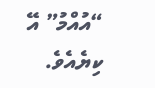“އުއްމު” އޭ ކިޔެއެވެ.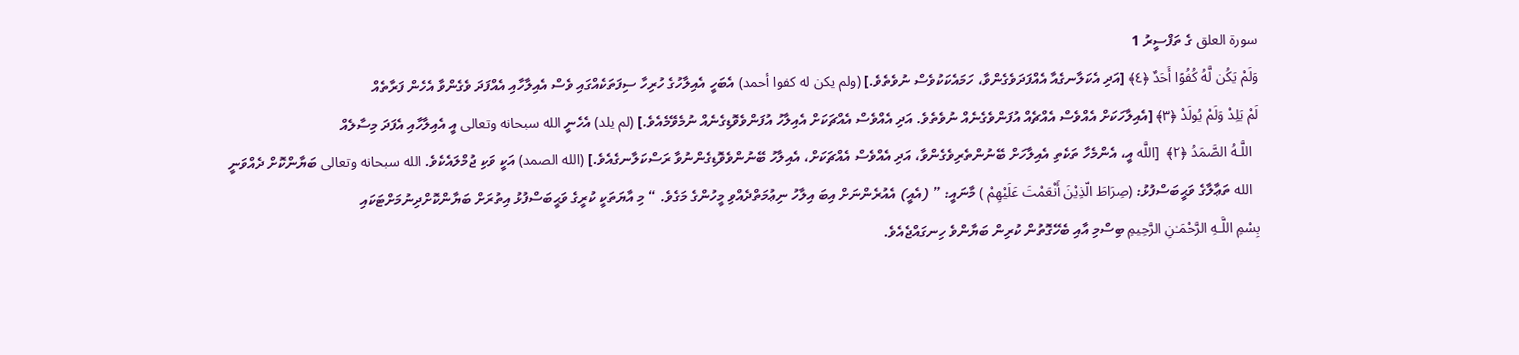سورة العلق ގެ ތަފްސީރު 1
وَلَمْ يَكُن لَّهُ كُفُوًا أَحَدٌ ﴿٤﴾ [އަދި އެކަލާނގެއާ އެއްފަދަވެގެންވާ، ހަމައެކަކުވެސް ނުވެތެވެ.] (ولم يكن له كفوا أحمد) އެބަހީ އެއިލާހުގެ ހުރިހާ ސިފަތަކެއްގައި ވެސް އެއިލާހާއި އެއްފަދަ ވެގެންވާ އެހެން ފަރާތެއް
لَمْ يَلِدْ وَلَمْ يُولَدْ ﴿٣﴾ [އެއިލާހަކަށް އެއްވެސް އެއްޗެއް އުފަންވެގެނެއް ނުވެތެވެ. އަދި އެއްވެސް އެއްޗަކަށް އެއިލާހު އުފަންވެވޮޑިގެނެއް ނުމެވޭމެއެވެ.] (لم يلد) އެހެނީ الله سبحانه وتعالى އީ އެއިލާހާއި އެފަދަ މިސާލެއް
  اللَّـهُ الصَّمَدُ ﴿٢﴾  [اللَّه އީ، އެންމެހާ ތަކެތި އެއިލާހަށް ބޭނުންތެރިވެގެންވާ، އަދި އެއްވެސް އެއްޗަކަށް، އެއިލާހު ބޭނުންވެވޮޑިގެންނުވާ ރަސްކަލާނގެއެވެ.] (الله الصمد) އަކީ ވަކި ޖުމްލައެކެވެ. الله سبحانه وتعالى ބަޔާންކޮށް ދެއްވަނީ
  الله ތަޢާލާގެ ވަޙީބަސްފުޅު: (صِرَاطَ الّذِيْنَ أَنْعَمْتَ عَلَيْهِمْ ) މާނައީ: ” (އެއީ) އެއުރެންނަށް އިބަ އިލާހު ނިޢުމަތްދެއްވި މީހުންގެ މަގެވެ. “ މި އާޔަތަކީ ކުރީގެ ވަޙީބަސްފުޅު އިތުރަށް ބަޔާންކޮށްދިނުމަށްޓަކައި
بِسْمِ اللَّـهِ الرَّحْمَـٰنِ الرَّحِيمِ ބިސްމި އާއި ބެހޭގޮތުން ކުރިން ބަޔާންވެ ހިނގައްޖެއެވެ.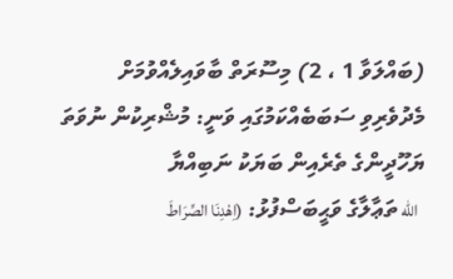(ބައްލަވާ 1 ، 2) މިސޫރަތް ބާވައިލެއްވުމަށް މެދުވެރިވި ސަބަބެއްކަމުގައި ވަނީ: މުޝްރިކުން ނުވަތަ ޔަހޫދީންގެ ތެރެއިން ބަޔަކު ނަބިއްޔާ
  الله ތަޢާލާގެ ވަޙީބަސްފުޅު: (اِهْدِنَا الصِّرَاطَ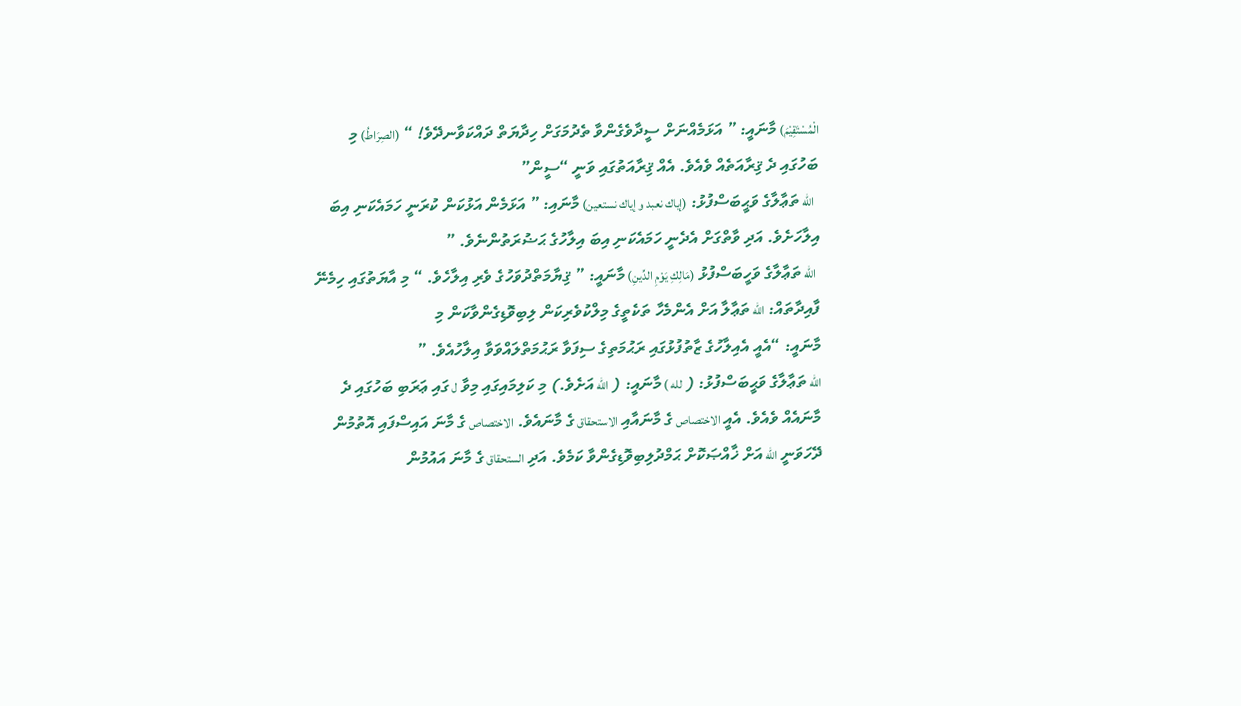الْمُسْتَقِيْمَ) މާނައީ: ” އަޅަމެއްނަށް ސީދާވެގެންވާ ތެދުމަގަށް ހިދާޔަތް ދައްކަވާނދޭވެ! “ (الصِرَاطُ) މި ބަހުގައި ދެ ޤިރާއަތެއް ވެއެވެ. އެއް ޤިރާއަތުގައި ވަނީ “ސީން”
  الله ތަޢާލާގެ ވަޙީބަސްފުޅު: (إياك نعبد و إياك نستعين) މާނައި: ” އަޅަމެން އަޅުކަން ކުރަނީ ހަމައެކަނި އިބަ އިލާހަށެވެ. އަދި ވާތްގަށް އެދެނީ ހަމައެކަނި އިބަ އިލާހުގެ ޙަޟުރަތުންނެވެ. ”
  الله ތަޢާލާގެ ވަހީބަސްފުޅު (مَالِكِ يَوْمِ الدِّينِ) މާނައީ: ” ޤިޔާމަތްދުވަހުގެ ވެރި އިލާހެވެ. “ މި އާޔަތުގައި ހިމެނޭ ފާއިދާތައް: الله ތަޢާލާ އަށް އެންމެހާ ތަކެތީގެ މިލްކުވެރިކަން ލިބިވޮޑިގެންވާކަން މި
މާނައީ: “އެއީ އެއިލާހުގެ ޒާތުފުޅުގައި ރަޙުމަތިގެ ސިފަވާ ރަޙުމަތްލައްވަވާ އިލާހުއެވެ. ”
الله ތަޢާލާގެ ވަޙީބަސްފުޅު: ( لله ) މާނައީ: ( الله އަށެވެ.) މި ކަލިމައިގައި މިވާ ل ގައި ޢަރަބި ބަހުގައި ދެ މާނައެއް ވެއެވެ. އެއީ الاختصاص ގެ މާނައާއި الاستحقاق ގެ މާނައެވެ. الاختصاص ގެ މާނަ އައިސްފައި އޮތުމުން ދޭހަވަނީ الله އަށް ޚާއްޞަކޮށް ޙަމްދުލިބިވޮޑިގެންވާ ކަމެވެ. އަދި الستحقاق ގެ މާނަ އައުމުން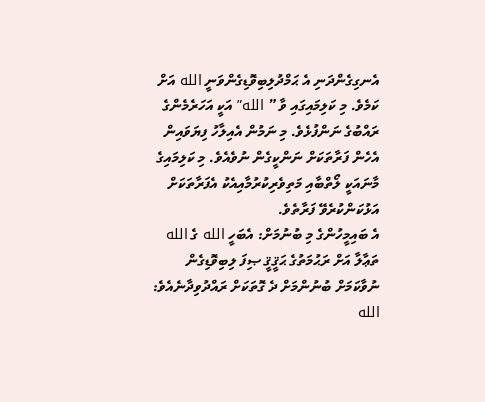އެނގިގެންދަނި އެ ޙަމްދުލިބިވޮޑިގެންވަނީ الله އަށް ކަމެވެ. މި ކަލިމައިގައި ވާ ” الله” އަކީ އަހަރެމެންގެ ރައްބުގެ ނަންފުޅެވެ. މި ނަމުން އެއިލާހު ފިޔަވައިން އެހެން ފަރާތަކަށް ނަންކީގެން ނުވެއެވެ. މި ކަލިމައިގެ މާނައަކީ ލޯތްބާއި މަތިވެރިކުރުމާއިއެކު އެފަރާތަކަށް އަޅުކަންކުރެވޭ ފަރާތެވެ.
އެ ބައިމީހުންގެ މި ބުނުމަށް: އެބަހީ الله ގެ الله ތަޢާލާ އަށް ރަޙުމަތުގެ ޙަޤީޤީ ޞިފަ ލިބިވޮޑިގެން ނުވާކަމަށް ބުނުންމަށް ދެ ގޮތަކަށް ރައްދުވިދާނެއެވެ:
الله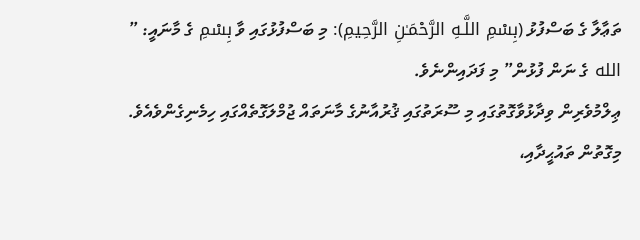ތަޢާލާ ގެ ބަސްފުޅު (بِسْمِ اللَّـهِ الرَّحْمَـٰنِ الرَّحِيمِ): މި ބަސްފުޅުގައި ވާ بِسْمِ ގެ މާނައީ: ” الله ގެ ނަން ފުޅުން” މި ފަދައިންނެވެ.
ޢިލްމުވެރިން ވިދާޅުވާގޮތުގައި މި ސޫރަތުގައި ޤުރުއާނުގެ މާނަތައް ޖުމްލަގޮތެއްގައި ހިމެނިގެންވެއެވެ. މިގޮތުން ތައުޙީދާއި،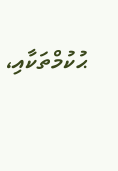ޙުކުމްތަކާއި،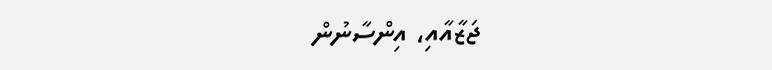ޖަޒާއާއި، އިންސާނުން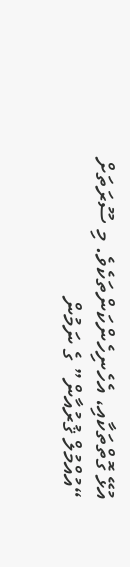އުޅޭ ގޮތްތަކާއި، އެހެނިހެންކަންތަކެވެ. މި ސޫރަތަށް “އުއްމުލް ޤުރުއާން” ގެ ނަމުން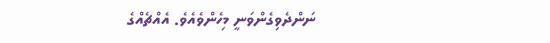ނަންދެވިގެންވަނީ މިހެންވެއެވެ. އެއްޗެއްގެ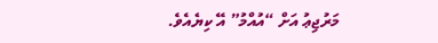މަރުޖިޢު އަށް “އުއްމު” އޭ ކިޔެއެވެ.